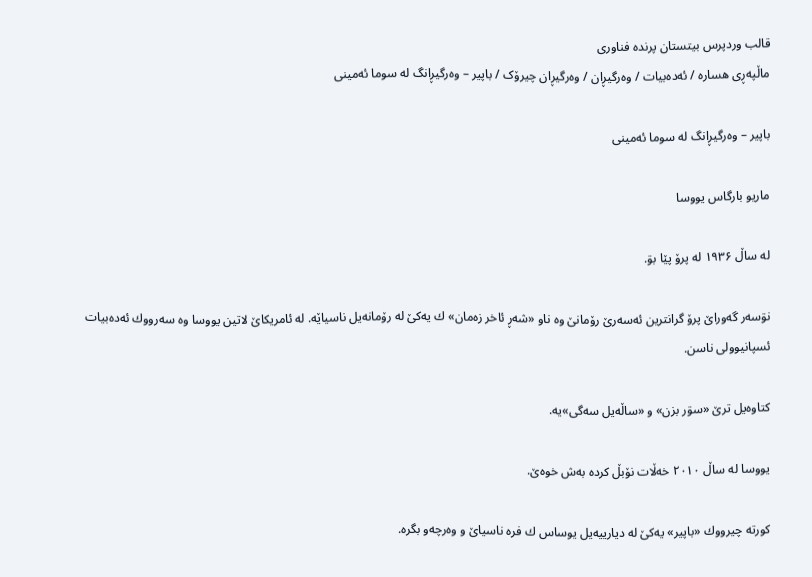قالب وردپرس بیتستان پرنده فناوری
ماڵپەڕی هسارە / ئەدەبیات / وەرگیڕان / وەرگیڕان چیرۆک / باپیر – وەرگیڕانگ لە سوما ئەمینی

باپیر – وەرگیڕانگ لە سوما ئەمینی

ماریو بارگاس یووسا

له‌ ساڵ ۱۹۳۶ له‌ پرۆ پێا بۊ.

نۊسه‌ر گه‌وراێ پرۆ گرانترین ئه‌سه‌رێ رۆمانێ وه‌ ناو «شه‌ڕ ئاخر زه‌مان» ك یه‌كێ له‌ رۆمانه‌یل ناسیاێه‌. له‌ ئامریكاێ لاتین یووسا وه‌ سه‌رووك ئه‌ده‌بیات ئسپانیوولی ناسن.

كتاوه‌یل ترێ «سۊر بزن» و «ساڵه‌یل سه‌گی»یه‌.

یووسا له‌ ساڵ ۲۰۱۰ خه‌ڵات نۆبڵ كرده‌ به‌ش خوه‌‌ێ.

كورته‌ چیرووك «باپیر» یه‌كێ له‌ دیارییه‌یل یوساس ك فره‌ ناسیاێ و وه‌رچه‌و بگره‌.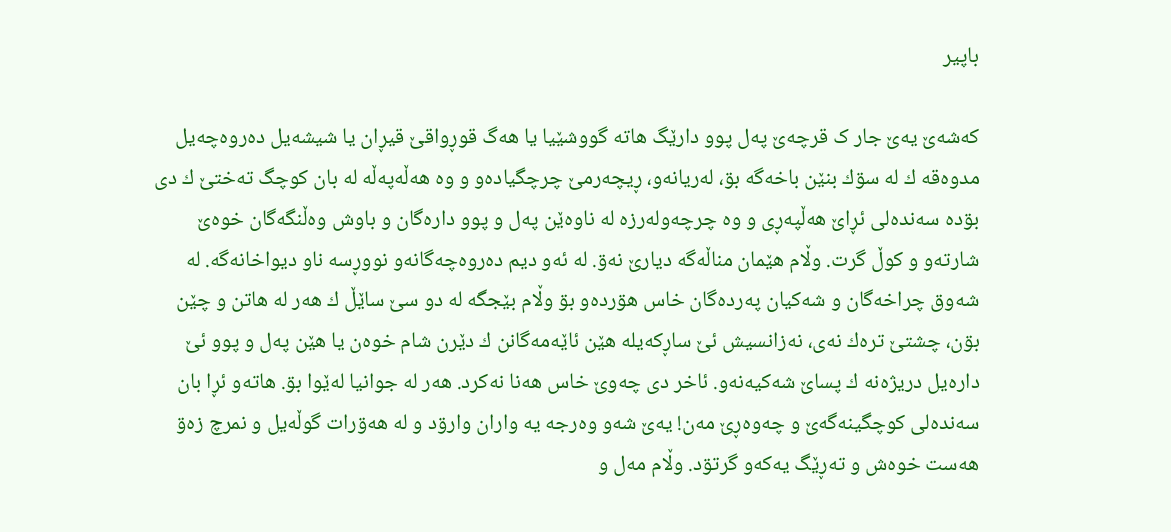باپیر

كه‌شه‌‌ێ یه‌‌ێ جار ک قرچه‌‌ێ په‌ل پوو دارێگ هاته‌ گووشێیا یا هه‌گ قوڕواقێ قیڕان یا شیشه‌‌‌یل ده‌روه‌چه‌یل مدوه‌قه‌ ك له‌ سۊك بنێن باخه‌گه‌‌ بۊ، له‌ریانه‌و، ڕیچه‌رمێ چرچگیاده‌و و وه‌ هه‌ڵه‌په‌ڵه‌ له‌ بان كوچگ ته‌ختێ ك دی بۊده‌ سه‌نده‌لی ئڕاێ هه‌ڵپه‌ڕی و وه‌ چرچه‌وله‌رزه‌ له‌ ناوه‌‌ێن په‌ل و پوو داره‌گان و باوش وه‌ڵنگه‌گان خوه‌‌ێ شارته‌و و كوڵ گرت. وڵام هێمان مناڵه‌گه‌ دیارێ نه‌ۊ. له‌ ئه‌و دیم ده‌روه‌چه‌گانه‌و نووڕسه‌ ناو دیواخانه‌گه‌. له‌ شه‌وق چراخه‌گان و شه‌كیان په‌رده‌گان خاس هۊرده‌و‌ بۊ وڵام بێجگه‌ له‌ دو سێ ساێڵ ك هه‌ر له‌ هاتن و چێن بۊن، چشتێ تره‌ك نه‌ی، نه‌زانسیش ئێ ساڕكه‌یله‌ هێن ئاێه‌مه‌گانن ك دێرن شام خوه‌ن یا هێن په‌ل و پوو ئێ داره‌یل دریژه‌نه‌ ك پساێ شه‌كیه‌نه‌و. ئاخر دی چه‌وێ خاس هه‌نا نه‌كرد. هه‌ر له‌ جوانیا له‌‌ێوا بۊ. هاته‌و ئڕا بان سه‌نده‌لی كوچگینه‌گه‌‌ێ و چه‌وه‌ڕێ مه‌ن! یه‌ێ شه‌و وه‌رجه‌ یه‌ واران وارۊد و له‌ هه‌ۊرات گوڵه‌یل و نمرچ زه‌ۊ هه‌ست خوه‌ش و ته‌ڕێگ یه‌كه‌و گرتۊد. وڵام مه‌ل و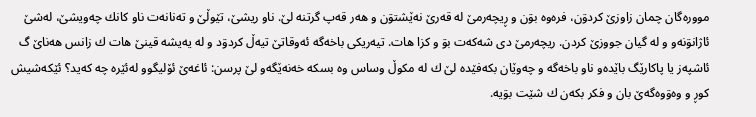مووره‌گان چمان زاوزێ كردۊن، فره‌وه‌ بۊن و ڕیچه‌رمێ له‌ قه‌رێ نه‌ێشتۊن و هه‌ر قه‌پ گرتنه‌ لێ. ناو ریشێ، تێوڵێ و ته‌نانه‌ت ناو كانك چه‌ویشێ، له‌شێ ئاژانۊنه‌و و له‌ گیان جووزێ كردن. ریچه‌رمێ دی شه‌كه‌ت بۊ و كزا هات. تیه‌ریكی باخه‌گه‌ ئه‌وقاتێ تیه‌ڵ كردۊد و له‌ یه‌یشه‌ قینێ هات ك زانس هه‌‌ناێ گ ئاشپه‌ز یا پاكارێگ باێده‌و ناو باخه‌گه‌ و چه‌وێان بكه‌فێده‌ لێ ك له‌ مكوڵ وساس وه‌ بسكه‌ خه‌نه‌‌ێگه‌و لێ پرسن: ئاغه‌‌ێ ئۆلیگوو له‌‌ئێره‌ چه‌ كه‌ید؟ ئێكه‌شیش كوڕ و وه‌ۊوه‌گه‌‌ێ بان و فكر بكه‌ن ك شێت بۊیه‌.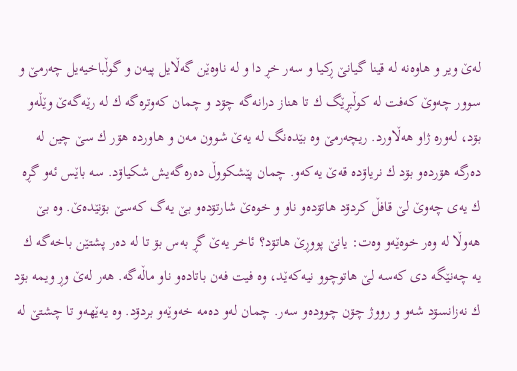له‌‌ێ ویر و هاوه‌نه‌ له‌ قینا گیانێ ڕكیا و سه‌ر خڕ دا و له‌ ناوه‌‌ێن گه‌ڵایل پیه‌ن و گوڵباخیه‌یل چه‌رمێ و سوور چه‌وێ كه‌فت له‌ كوڵبڕێگ ك تا هناز درانه‌گه‌ چۊد و چمان كه‌وتره‌گه‌ ك له‌ رێه‌گه‌‌ێ وێڵه‌و بۊد، له‌وره‌ ژاو هه‌ڵاورد. ریچه‌رمێ وه‌ بێده‌نگ له‌ یه‌‌ێ شوون مه‌‌ن و هاورده‌ هۊر ك سێ چین له‌ ده‌رگه‌ هۊرده‌و بۊد ك نریاۊده‌ قه‌‌ێ یه‌كه‌و. چمان پێشكووڵ ده‌ره‌گه‌‌یش شكیاۊد. سه‌ باێس ئه‌و گڕه‌ ك یه‌‌‌ی چه‌وێ لێ قافڵ كردۊد هاتۊده‌و ناو و خو‌‌‌ه‌ێ شارتۊده‌و بێ ‌یه‌گ كه‌سێ بۊنێده‌‌ێ. وه‌ بێ هه‌وڵا له‌ وه‌ر خوه‌‌ێه‌و وه‌ت: یانێ پووڕێ هاتۊد؟ ئاخر یه‌‌ێ گڕ به‌س بۊ تا له‌ ده‌ر پشتێن باخه‌گه‌ ك یه‌ چه‌نێگه‌ دی كه‌سه لێ هاتوچوو نیه‌كه‌ێد، وه‌ فیت فه‌ن باتاده‌و ناو ماڵه‌گه‌. هه‌ر له‌‌ێ وڕ ویمه‌ بۊد ك نه‌زانسۊد شه‌و و رووژ چۊن چووده‌و سه‌ر. چمان له‌و ده‌مه‌ خه‌وێه‌و بردۊد. وه‌ یه‌‌ێهه‌و تا چشتێ له‌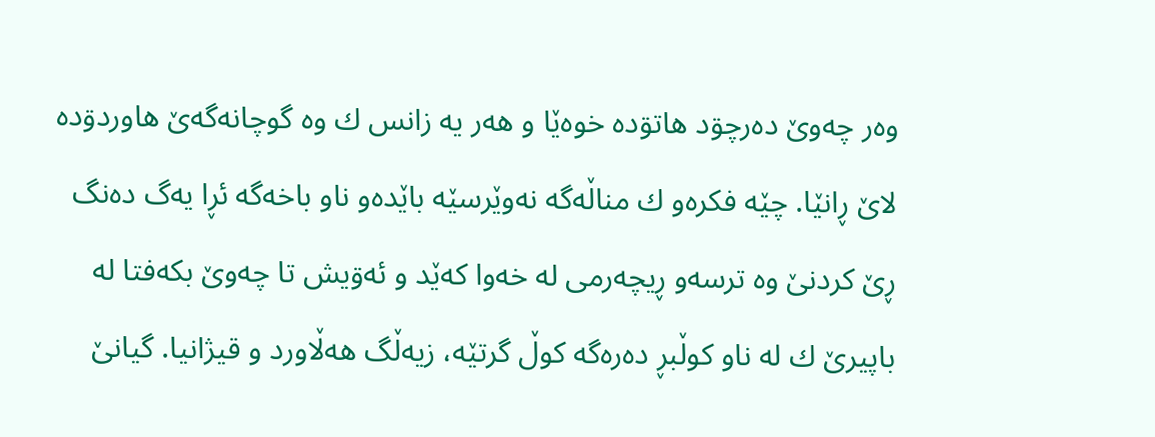وه‌ر چه‌وێ ده‌رچۊد هاتۊده‌ خوه‌‌ێا و هه‌ر یه‌ زانس ك وه‌ گوچانه‌گه‌‌ێ هاوردۊده‌ لاێ ڕانێا. چێه‌ فكره‌و ك مناڵه‌گه‌ نه‌وێرسێه‌ باێده‌و ناو باخه‌گه‌ ئڕا یه‌گ ده‌نگ ڕێ كردنێ وه‌ ترسه‌و ڕیچه‌رمی له‌ خه‌وا كه‌‌ێد و ئه‌ۊیش تا چه‌وێ بكه‌فتا له‌ باپیرێ ك له‌ ناو كوڵبڕ ده‌ره‌گه‌ كوڵ گرتێه‌، زیه‌ڵگ هه‌ڵاورد و قیژانیا. گیانێ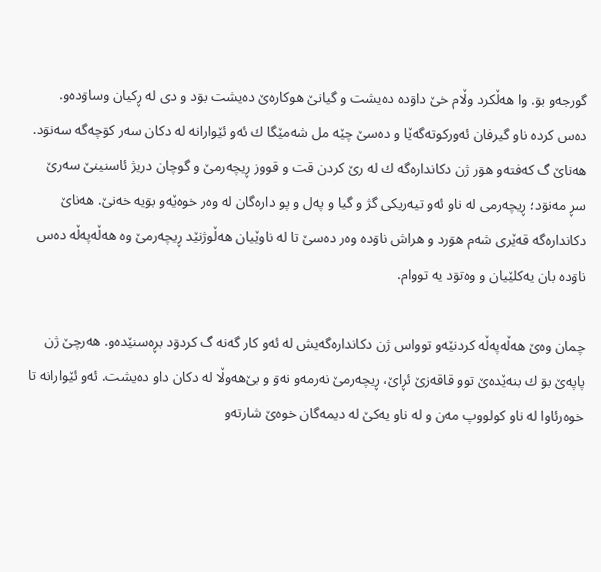گورجه‌و بۊ. وا هه‌ڵكرد وڵام خێ داۊده‌ ده‌یشت و گیانێ هوکاره‌ێ ده‌یشت بۊد و دی له‌ ڕکیان وساۊده‌و. ده‌س كرده‌ ناو گیرفان ئه‌وركوته‌گه‌‌ێا و ده‌سێ چێه‌ مل شه‌مێگا ك ئه‌و ئێوارانه‌ له‌ دكان سه‌ر كۊچه‌گه‌ سه‌نۊد. هه‌ناێ گ كه‌فته‌و هۊر ژن دكانداره‌گه‌ ك له‌ رێ كردن قت و قووز ڕیچه‌رمێ و گوچان دریژ ئاسنینێ سه‌رێ سڕ مه‌نۊد؛ ڕیچه‌رمی له‌ ناو ئه‌و تیه‌ریكی گژ و گیا و په‌ل و پو داره‌گان له‌ وه‌ر خوه‌‌ێه‌و بۊیه‌ خه‌نێ. هه‌ناێ دكانداره‌گه‌ قه‌ێری شه‌م هۊرد و هراش ناۊده‌ وه‌ر ده‌سێ تا له‌ ناوێیان هه‌ڵوژنێد ڕیچه‌رمێ وه‌ هه‌ڵه‌په‌‌ڵه‌ ده‌س ناۊده‌ بان یه‌كلێیان و وه‌تۊد یه‌ تووام.

چمان وه‌‌ێ هه‌ڵه‌په‌ڵه‌ كردنێه‌و توواس ژن‌ دكانداره‌گه‌یش له‌ ئه‌و كار گه‌نه‌ گ كردۊد بڕه‌سنێده‌و. هه‌رچێ ژن پاپه‌ێ بۊ ك بنه‌ێده‌‌ێ توو قاقه‌زێ ئڕاێ، ڕیچه‌رمێ نه‌رمه‌و نه‌ۊ و بێ‌هه‌وڵا له‌ دكان داو ده‌یشت. ئه‌و ئێوارانه‌ تا خوه‌رئاوا له‌ ناو كولووپ مه‌ن و له‌ ناو یه‌‌كێ له‌ دیمه‌گان خوه‌ێ شارته‌و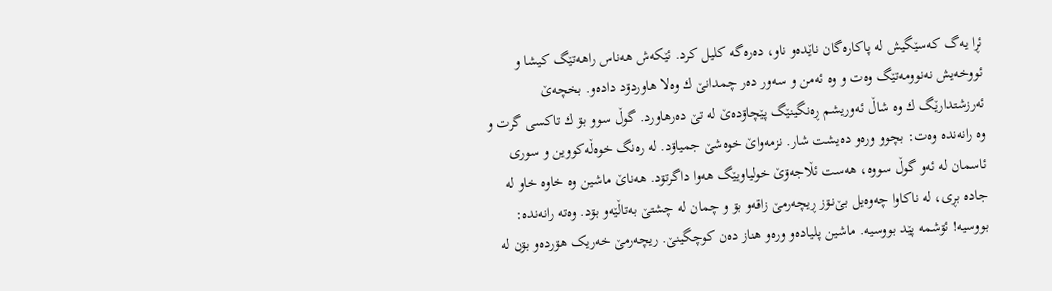ئڕا یه‌گ كه‌سێگیش له‌ پاكاره‌گان ناێده‌و ناو، ده‌ره‌گه‌ كلیل كرد. ئێكه‌ش هه‌ناس راهه‌تێگ كیشا و ئووخه‌یش نه‌نوومه‌تێگ وه‌ت و وه‌ ئه‌من و سه‌ور ده‌ر چمدانێ ك وه‌لا هاوردۊد داده‌و. بخچه‌‌ێ ئه‌رزشتدارێگ ك وه‌ شاڵ ئه‌وریشم ڕه‌نگینێگ پێچاۊده‌‌ێ له‌ تێ ده‌رهاورد. گوڵ سوو بۊ ك تاكسی گرت و وه‌ رانه‌نده‌ وه‌ت: بچوو وره‌و ده‌یشت شار. نزمه‌واێ خوه‌شێ جمیاۊد. له‌ ره‌نگ خوه‌ڵه‌كووین و سوری ئاسمان له‌ ئه‌و گوڵ سووه، هه‌ست ئڵاجه‌ۊێ خولیاویێگ هه‌وا داگرتۊد. هه‌ناێ ماشین وه‌ خاوه‌ خاو له‌ جاده‌‌ بڕی، له‌ ناكاوا چه‌وه‌یل بێ‌نـۊز ڕیچه‌رمێ زاقه‌و بۊ و چمان له‌ چشتێ به‌تاڵێه‌و بۊد. وه‌ته‌ رانه‌نده‌: بووسیه‌! ئۊشمه‌ پێد بووسیه‌. ماشین پلیاده‌و وره‌و هناز ده‌ن كوچگینێ. ریچه‌رمێ خه‌ریک هۊرده‌و بۊن له‌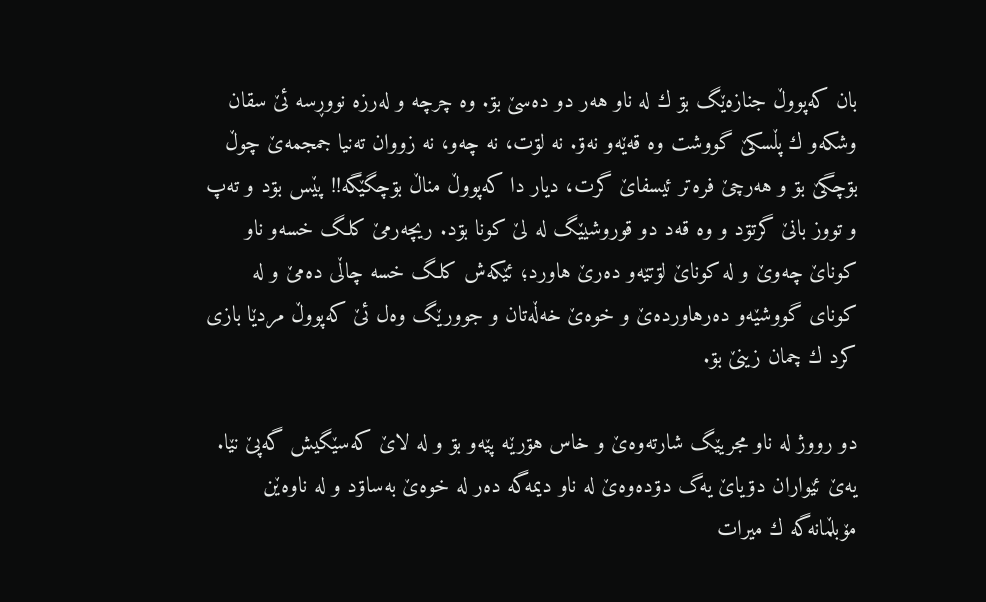بان كه‌پووڵ جنازه‌ێگ بۊ ك له‌ ناو هه‌ر دو ده‌سێ بۊ. وه‌ چرچه‌ و له‌رزه‌ نووڕسه‌ ئێ سقان وشكه‌و ك پڵسكێ گووشت وه‌ قه‌‌ێه‌و نه‌ۊ. نه‌ لۊت، نه‌ چه‌و، نه‌ زووان ته‌نیا جمجمه‌‌ێ چوڵ بۊچگێ بۊ و هه‌رچێ فره‌تر ئیسفاێ گرت، دیار دا كه‌پووڵ مناڵ بۊچگێگه‌!! پێس بۊد و ته‌پ و تووز بانێ گرتۊد و وه‌ قه‌د دو قوروشیێگ له‌ لێ كونا بۊد. ریچه‌رمێ کلگ خسه‌و ناو كوناێ چه‌وێ و له‌ كوناێ لۊتێه‌و ده‌رێ هاورد؛ ئێكه‌ش كلگ خسه‌ چاڵی ده‌مێ و له‌ كونای گووشێه‌و ده‌رهاورده‌‌ێ و خوه‌‌ێ خه‌ڵه‌تان و جوورێگ وه‌ل ئێ كه‌پووڵ مردێا بازی كرد ك چمان زینێ بۊ.

دو رووژ له‌ ناو مجریێگ شارته‌وه‌‌ێ و خاس هۊرێه‌ پێه‌و بۊ و له‌ لاێ كه‌سێگیش گه‌پێ نێا. یه‌ێ ئێواران دۊیاێ یه‌گ دۊده‌‌وه‌‌ێ له‌ ناو دیمه‌گه‌ ده‌ر له‌ خوه‌‌ێ به‌ساۊد و له‌ ناوه‌‌ێن مۆبڵمانه‌گه‌ ك میرات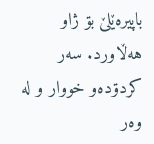باپیره‌ێلێ بۊ ژاو هه‌ڵاورد. سه‌ر كردۊده‌و خووار و له‌ وه‌ر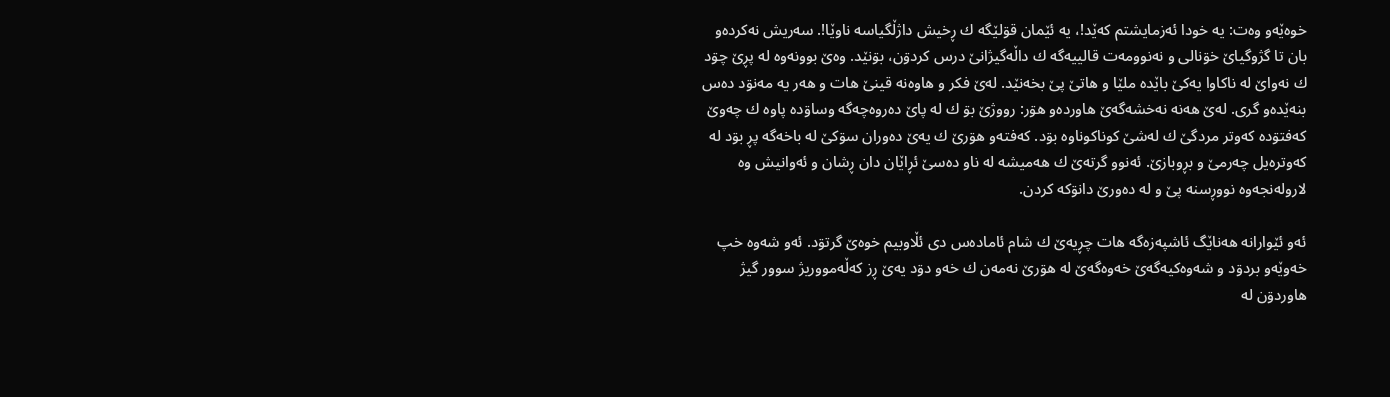خوه‌‌ێه‌و وه‌ت: یه‌ خودا ئه‌زمایشتم كه‌‌ێد!، یه‌ ئێمان قۊلێگه‌ ك ڕخیش داژڵگیاسه‌ ناوێا!. سه‌ریش نه‌كرده‌و بان تا گژوگیاێ خۊنالی و نه‌نوومه‌ت قالییه‌گه‌ ك داڵه‌گیژانێ درس كردۊن، بۊنێد. وه‌ێ بوونه‌وه‌ له‌ پڕێ چۊد ك نه‌واێ له‌ ناكاوا یه‌كێ باێده‌ ملێا و هاتێ پێ بخه‌نێد. له‌‌ێ فكر و هاوه‌نه‌ قینێ هات و هه‌ر یه‌ مه‌نۊد ده‌س بنه‌‌ێده‌و گری. له‌‌ێ هه‌نه‌ نه‌خشه‌گه‌‌ێ هاورده‌و هۊر: رووژێ بۊ ك له‌ پاێ ده‌روه‌چه‌گه‌ وساۊده‌ پاوه‌ ك چه‌وێ كه‌فتۊده‌ كه‌وتر مردگێ ك له‌شێ كوناكوناوه‌ بۊد. كه‌فته‌و هۊرێ ك یه‌ێ ده‌وران سۊكێ له‌ باخه‌گه‌ پڕ بۊد له‌ كه‌وتره‌یل چه‌رمێ و بڕوبازێ. ئه‌نوو گرته‌‌ێ ك هه‌میشه‌ له ناو ده‌سێ ئڕاێان دان ڕشان و ئه‌وانیش وه‌ لاروله‌نجه‌وه‌ نووڕسنه‌ پێ و له‌ ده‌ورێ دانۊكه‌ كردن.

ئه‌و ئێوارانه‌ هه‌ناێگ ئاشپه‌زه‌گه‌‌ هات چڕیه‌‌ێ ك شام ئاماده‌س دی ئڵاوبیم خوه‌‌ێ گرتۊد. ئه‌و شه‌وه‌ خپ خه‌وێه‌و بردۊد و شه‌وه‌كیه‌گه‌‌ێ خه‌وه‌گه‌ێ له‌ هۊرێ نه‌مه‌ن ك خه‌و دۊد یه‌‌ێ ڕز كه‌ڵه‌مووریژ سوور گیژ هاوردۊن له‌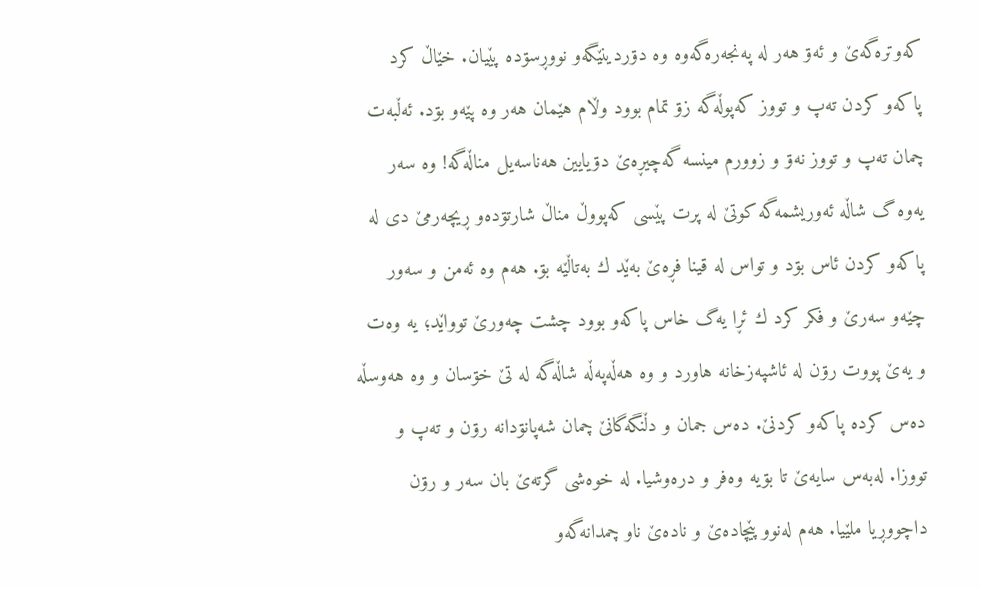كه‌وتره‌گه‌ێ و ئه‌ۊ هه‌ر له‌ په‌نجه‌ره‌گه‌وه‌ وه‌ دۊردینێگه‌و نووڕسۊده‌ پێیان. خێاڵ كرد پاكه‌و كردن ته‌پ و تووز كه‌پوڵه‌گه‌‌ زۊ تمام بوود وڵام هێمان هه‌ر وه‌ پێه‌و بۊد. ئه‌ڵبه‌ت چمان ته‌پ و تووز نه‌ۊ و زوورم مینسه‌ گه‌چیڕه‌‌‌ێ دۊیایین هه‌‌ناسه‌یل مناڵه‌گه‌! وه‌ سه‌ر یه‌وه‌ گ شاڵه‌ ئه‌وریشمه‌گه‌ كوتێ له‌ پرت پێسی كه‌پووڵ مناڵ شارتۊده‌و ڕیچه‌رمێ دی له‌ پاكه‌و كردن ئاس بۊد و تواس له‌ قینا فڕه‌‌ێ به‌‌‌ێد ك به‌تاڵێه‌ بۊ. هه‌م وه‌ ئه‌من و سه‌ور چێه‌و سه‌رێ و فكر كرد ك ئڕا یه‌گ خاس پاكه‌و بوود چشت چه‌ورێ توواێد؛ یه‌ وه‌ت و یه‌ێ پووت رۊن له‌ ئاشپه‌زخانه‌ هاورد و وه‌ هه‌ڵه‌په‌ڵه‌‌ شاڵه‌گه‌ له‌ تێ خۊسان و وه‌ هه‌وسڵه‌ ده‌س كرده‌ پاكه‌و كردنێ. ده‌س جمان و دڵنگه‌گانێ چمان شه‌پانۊدانه‌ رۊن و ته‌پ و تووزا. له‌به‌س سایه‌‌ێ تا بۊیه‌ وه‌فر و دره‌وشیا. له‌ خوه‌شی گرته‌‌ێ بان سه‌ر و رۊن داچووڕیا ملێیا. هه‌م له‌نوو پێچاده‌‌ێ و ناده‌ێ ناو چمدانه‌گه‌و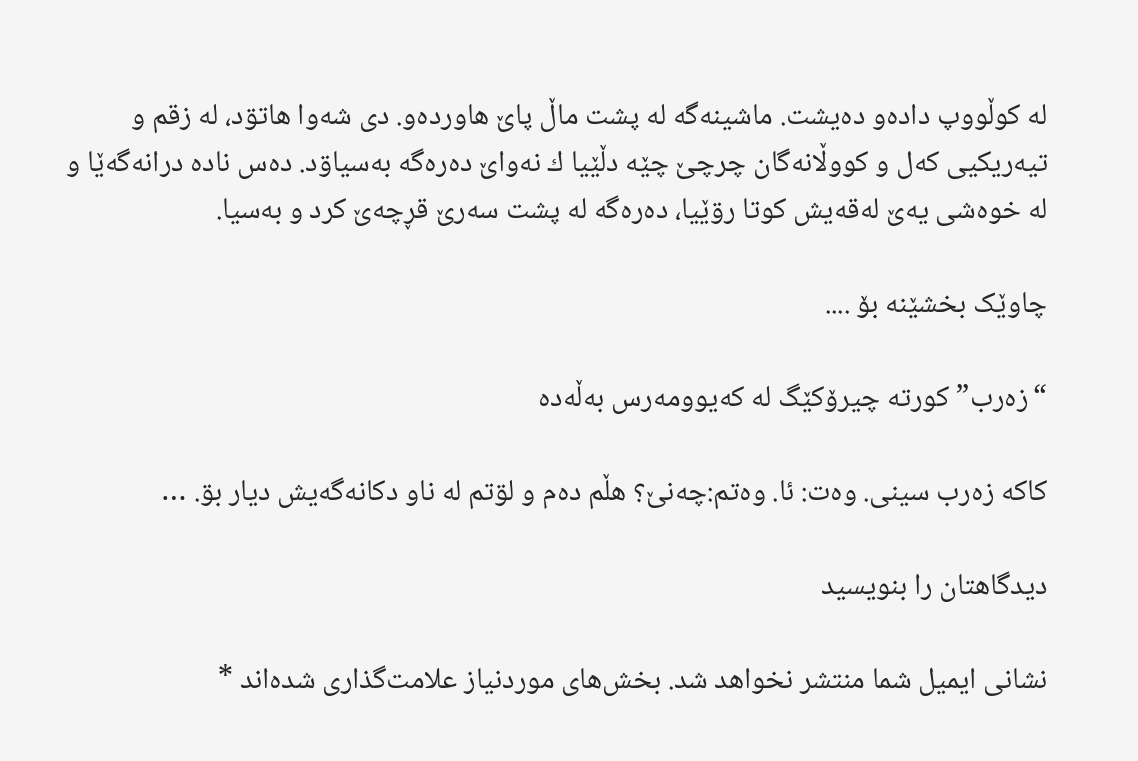له‌ كوڵووپ داده‌و ده‌یشت. ماشینه‌گه‌‌ له‌ پشت ماڵ پاێ هاورده‌و. دی شه‌وا هاتۊد، له‌ زقم و تیه‌ریكیی كه‌ل و كووڵانه‌گان چرچێ چێه‌ دڵێیا ك نه‌واێ ده‌ره‌گه‌ به‌سیاۊد. ده‌س ناده‌ درانه‌گه‌ێا و له‌ خوه‌شی یه‌ێ له‌قه‌یش كوتا رۊێیا، ده‌ره‌گه‌ له‌ پشت سه‌رێ قڕچه‌ێ كرد و به‌سیا.

چاوێک بخشێنە بۆ ....

“زه‌رب” کورتە چیرۆکێگ لە کەیوومەرس بەڵەدە

کاکه زه‌رب سینی. وه‌ت: ئا. وه‌تم:چه‌نێ؟ هڵم ده‌م و لۊتم له ناو دکانه‌گه‌یش دیار بۊ. …

دیدگاهتان را بنویسید

نشانی ایمیل شما منتشر نخواهد شد. بخش‌های موردنیاز علامت‌گذاری شده‌اند *